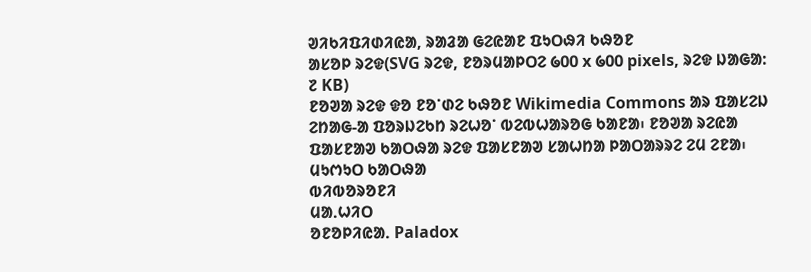ᱣᱤᱠᱤᱯᱤᱰᱤᱭᱟ, ᱨᱟᱲᱟ ᱜᱮᱭᱟᱱ ᱯᱩᱛᱷᱤ ᱠᱷᱚᱱ
ᱟᱥᱚᱞ ᱨᱮᱫ(SVG ᱨᱮᱫ, ᱱᱚᱨᱢᱟᱞᱛᱮ ᱙᱐᱐ x ᱙᱐᱐ pixels, ᱨᱮᱫ ᱡᱟᱜᱟ: ᱗ KB)
ᱱᱚᱣᱟ ᱨᱮᱫ ᱫᱚ ᱱᱚᱸᱰᱮ ᱠᱷᱚᱱ Wikimedia Commons ᱟᱨ ᱯᱟᱥᱮᱡ ᱮᱴᱟᱜ-ᱟ ᱯᱚᱨᱡᱮᱠᱴ ᱨᱮᱦᱚᱸ ᱵᱮᱵᱦᱟᱨᱚᱜ ᱠᱟᱱᱟ᱾ ᱱᱚᱣᱟ ᱨᱮᱭᱟ ᱯᱟᱥᱱᱟᱣ ᱠᱟᱛᱷᱟ ᱨᱮᱫ ᱯᱟᱥᱱᱟᱣ ᱥᱟᱦᱴᱟ ᱞᱟᱛᱟᱨᱨᱮ ᱮᱢ ᱮᱱᱟ᱾
ᱢᱩᱬᱩᱛ ᱠᱟᱛᱷᱟ
ᱵᱤᱵᱚᱨᱚᱱᱤ
ᱢᱟᱹᱦᱤᱛ
ᱚᱱᱚᱞᱤᱭᱟᱹ Paladox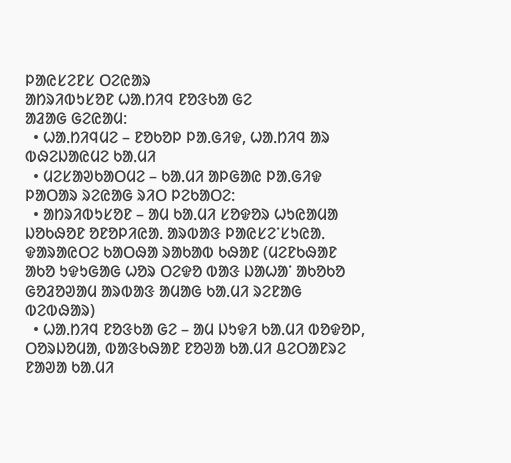ᱞᱟᱭᱥᱮᱱᱥ ᱛᱮᱭᱟᱨ
ᱟᱴᱨᱤᱵᱩᱥᱚᱱ ᱦᱟᱹᱴᱤᱧ ᱱᱚᱝᱠᱟ ᱜᱮ
ᱟᱲᱟᱜ ᱜᱮᱭᱟᱢ:
  • ᱦᱟᱹᱴᱤᱧᱢᱮ – ᱱᱚᱠᱚᱞ ᱞᱟᱹᱜᱤᱫ, ᱦᱟᱹᱴᱤᱧ ᱟᱨ ᱵᱷᱮᱡᱟᱭᱢᱮ ᱠᱟᱹᱢᱤ
  • ᱢᱮᱥᱟᱣᱠᱟᱛᱢᱮ – ᱠᱟᱹᱢᱤ ᱟᱞᱜᱟᱭ ᱞᱟᱹᱜᱤᱫ
ᱞᱟᱛᱟᱨ ᱨᱮᱭᱟᱜ ᱨᱤᱛ ᱞᱮᱠᱟᱛᱮ:
  • ᱟᱴᱨᱤᱵᱩᱥᱚᱱ – ᱟᱢ ᱠᱟᱹᱢᱤ ᱥᱚᱫᱚᱨ ᱦᱩᱭᱟᱢᱟ ᱡᱚᱠᱷᱚᱱ ᱚᱱᱚᱞᱤᱭᱟᱹ ᱟᱨᱵᱟᱝ ᱞᱟᱭᱥᱮᱸᱥᱩᱭᱟᱹ ᱫᱟᱨᱟᱭᱛᱮ ᱠᱟᱛᱷᱟ ᱨᱟᱠᱟᱵ ᱠᱷᱟᱱ (ᱢᱮᱱᱠᱷᱟᱱ ᱟᱠᱚ ᱩᱫᱩᱜᱟᱜ ᱦᱚᱨ ᱛᱮᱫᱚ ᱵᱟᱝ ᱡᱟᱦᱟᱸ ᱟᱠᱚᱠᱚ ᱜᱚᱲᱚᱣᱟᱢ ᱟᱨᱵᱟᱝ ᱟᱢᱟᱜ ᱠᱟᱹᱢᱤ ᱨᱮᱱᱟᱜ ᱵᱮᱵᱷᱟᱨ)
  • ᱦᱟᱹᱴᱤᱧ ᱱᱚᱝᱠᱟ ᱜᱮ – ᱟᱢ ᱡᱩᱫᱤ ᱠᱟᱹᱢᱤ ᱵᱚᱫᱚᱞ, ᱛᱚᱨᱡᱚᱢᱟ, ᱵᱟᱝᱠᱷᱟᱱ ᱱᱚᱣᱟ ᱠᱟᱹᱢᱤ ᱪᱮᱛᱟᱱᱨᱮ ᱱᱟᱣᱟ ᱠᱟᱹᱢᱤ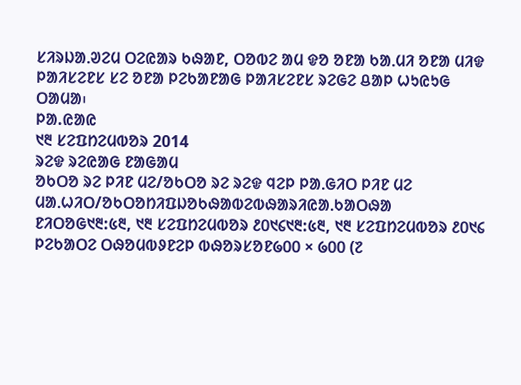ᱥᱤᱨᱡᱟᱹᱣᱮᱢ ᱛᱮᱭᱟᱨ ᱠᱷᱟᱱ, ᱛᱚᱵᱮ ᱟᱢ ᱫᱚ ᱚᱱᱟ ᱠᱟᱹᱢᱤ ᱚᱱᱟ ᱢᱤᱫ ᱞᱟᱤᱥᱮᱱᱥ ᱥᱮ ᱚᱱᱟ ᱞᱮᱠᱟᱱᱟᱜ ᱞᱟᱤᱥᱮᱱᱥ ᱨᱮᱜᱮ ᱪᱟᱞ ᱦᱩᱭᱩᱜ ᱛᱟᱢᱟ᱾
ᱞᱟ.ᱭᱟᱭ
᱑᱓ ᱥᱮᱯᱴᱮᱢᱵᱚᱨ 2014
ᱨᱮᱫ ᱨᱮᱭᱟᱜ ᱱᱟᱜᱟᱢ
ᱚᱠᱛᱚ ᱨᱮ ᱞᱤᱱ ᱢᱮ/ᱚᱠᱛᱚ ᱨᱮ ᱨᱮᱫ ᱧᱮᱞ ᱞᱟᱹᱜᱤᱛ ᱞᱤᱱ ᱢᱮ
ᱢᱟᱹᱦᱤᱛ/ᱚᱠᱛᱚᱴᱤᱯᱡᱚᱠᱷᱟᱵᱮᱵᱷᱟᱨᱤᱭᱟᱹᱠᱟᱛᱷᱟ
ᱱᱤᱛᱚᱜ᱑᱓:᱕᱓, ᱑᱓ ᱥᱮᱯᱴᱮᱢᱵᱚᱨ ᱒᱐᱑᱔᱑᱓:᱕᱓, ᱑᱓ ᱥᱮᱯᱴᱮᱢᱵᱚᱨ ᱒᱐᱑᱔ ᱞᱮᱠᱟᱛᱮ ᱛᱷᱚᱢᱵᱽᱱᱮᱞ ᱵᱷᱚᱨᱥᱚᱱ᱙᱐᱐ × ᱙᱐᱐ (᱗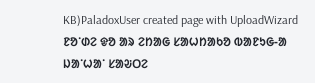KB)PaladoxUser created page with UploadWizard
ᱱᱚᱸᱰᱮ ᱫᱚ ᱟᱨ ᱮᱴᱟᱜ ᱥᱟᱦᱴᱟᱠᱚ ᱵᱟᱱᱩᱜ-ᱟ ᱡᱟᱸᱦᱟᱸ ᱥᱟᱶᱛᱮ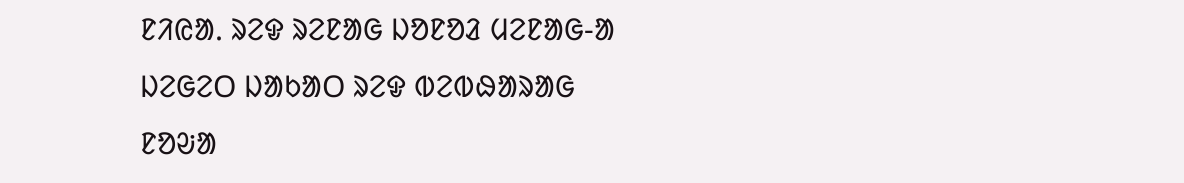ᱱᱤᱭᱟᱹ ᱨᱮᱫ ᱨᱮᱱᱟᱜ ᱡᱚᱱᱚᱲ ᱢᱮᱱᱟᱜ-ᱟ
ᱡᱮᱜᱮᱛ ᱡᱟᱠᱟᱛ ᱨᱮᱫ ᱵᱮᱵᱷᱟᱨᱟᱜ
ᱱᱚᱶᱟ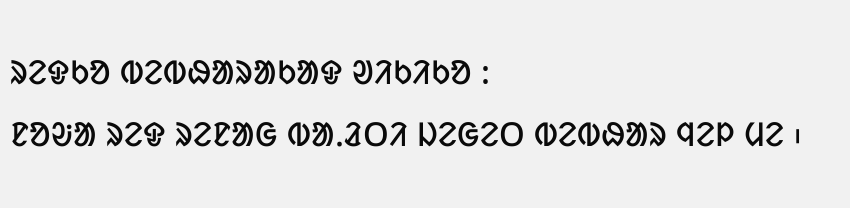ᱨᱮᱫᱠᱚ ᱵᱮᱵᱷᱟᱨᱟᱠᱟᱫ ᱣᱤᱠᱤᱠᱚ :
ᱱᱚᱶᱟ ᱨᱮᱫ ᱨᱮᱱᱟᱜ ᱵᱟᱹᱲᱛᱤ ᱡᱮᱜᱮᱛ ᱵᱮᱵᱷᱟᱨ ᱧᱮᱞ ᱢᱮ ᱾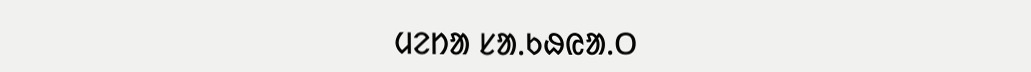ᱢᱮᱴᱟ ᱥᱟᱹᱠᱷᱭᱟᱹᱛ